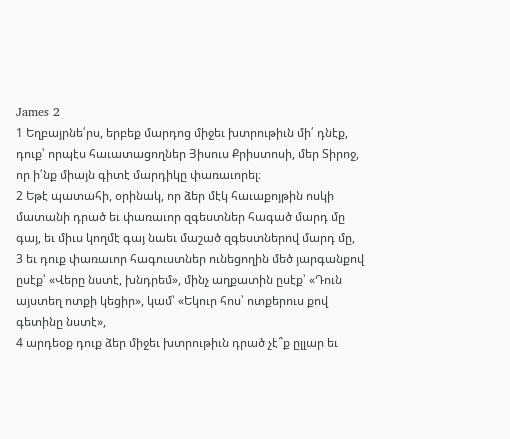James 2
1 Եղբայրնե՛րս, երբեք մարդոց միջեւ խտրութիւն մի՛ դնէք, դուք՝ որպէս հաւատացողներ Յիսուս Քրիստոսի, մեր Տիրոջ, որ ի՛նք միայն գիտէ մարդիկը փառաւորել։
2 Եթէ պատահի, օրինակ, որ ձեր մէկ հաւաքոյթին ոսկի մատանի դրած եւ փառաւոր զգեստներ հագած մարդ մը գայ, եւ միւս կողմէ գայ նաեւ մաշած զգեստներով մարդ մը,
3 եւ դուք փառաւոր հագուստներ ունեցողին մեծ յարգանքով ըսէք՝ «Վերը նստէ, խնդրեմ», մինչ աղքատին ըսէք՝ «Դուն այստեղ ոտքի կեցիր», կամ՝ «Եկուր հոս՝ ոտքերուս քով գետինը նստէ»,
4 արդեօք դուք ձեր միջեւ խտրութիւն դրած չէ՞ք ըլլար եւ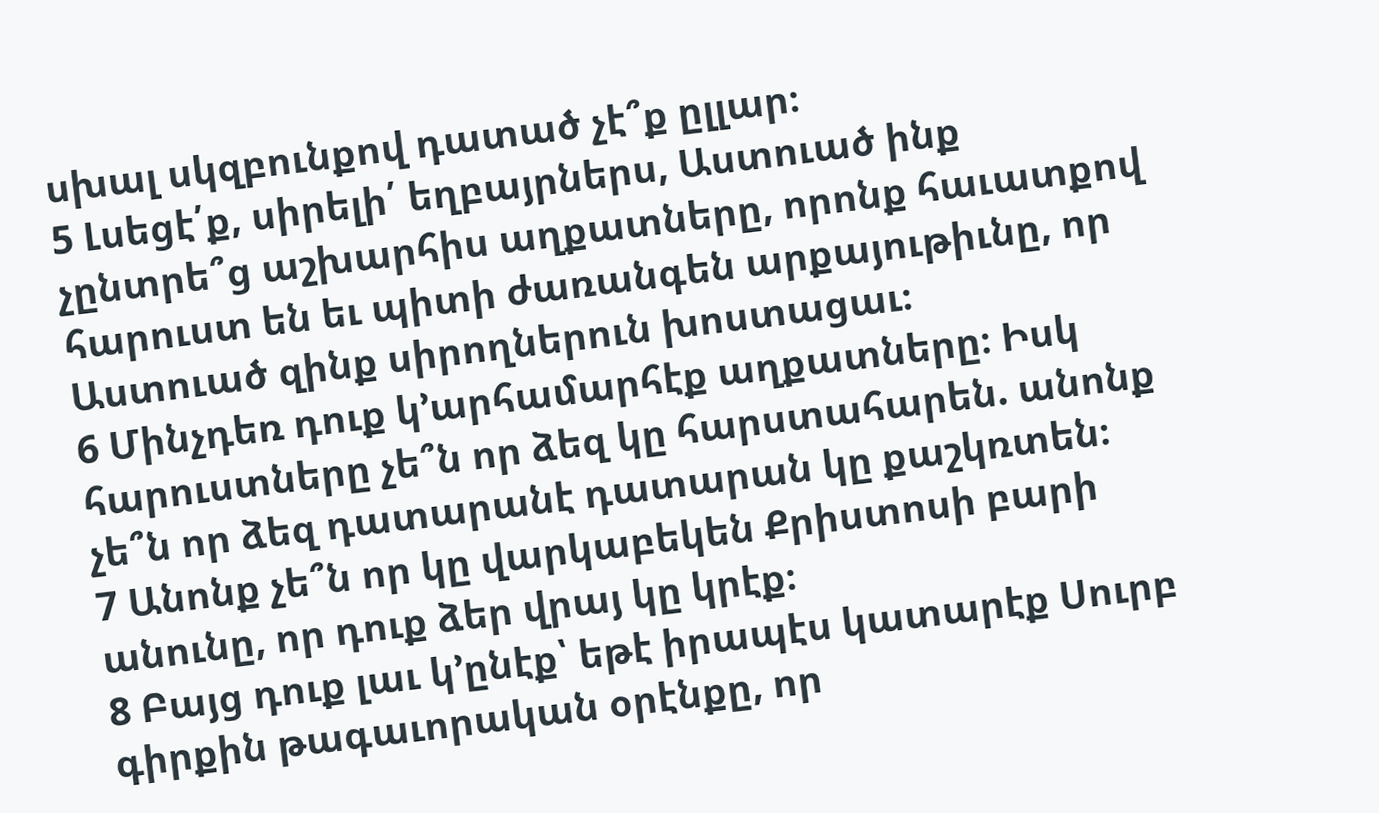սխալ սկզբունքով դատած չէ՞ք ըլլար։
5 Լսեցէ՛ք, սիրելի՛ եղբայրներս, Աստուած ինք չընտրե՞ց աշխարհիս աղքատները, որոնք հաւատքով հարուստ են եւ պիտի ժառանգեն արքայութիւնը, որ Աստուած զինք սիրողներուն խոստացաւ։
6 Մինչդեռ դուք կ՚արհամարհէք աղքատները։ Իսկ հարուստները չե՞ն որ ձեզ կը հարստահարեն. անոնք չե՞ն որ ձեզ դատարանէ դատարան կը քաշկռտեն։
7 Անոնք չե՞ն որ կը վարկաբեկեն Քրիստոսի բարի անունը, որ դուք ձեր վրայ կը կրէք։
8 Բայց դուք լաւ կ՚ընէք՝ եթէ իրապէս կատարէք Սուրբ գիրքին թագաւորական օրէնքը, որ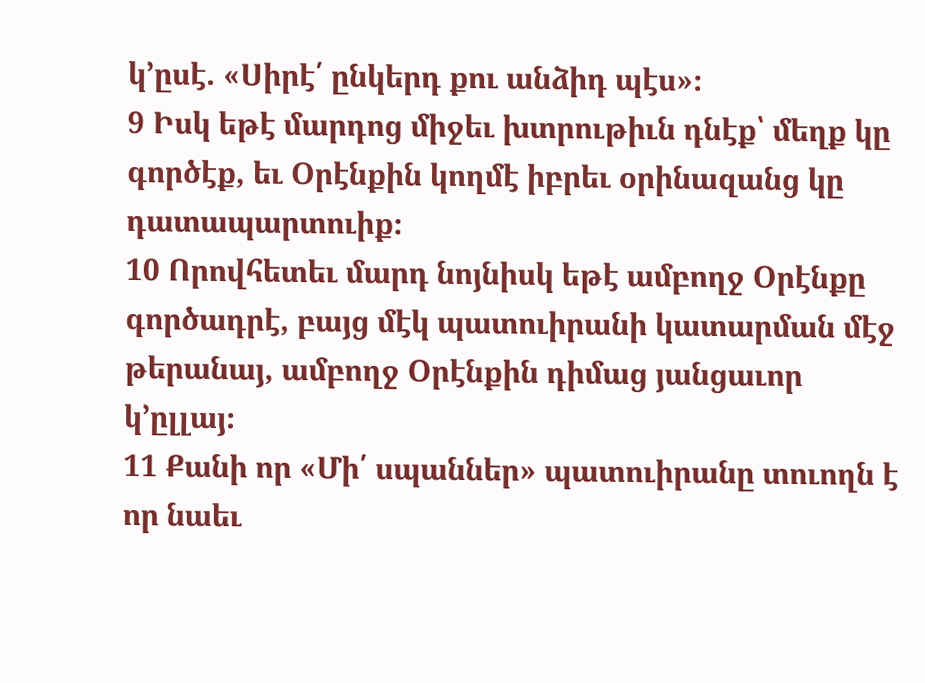կ՚ըսէ. «Սիրէ՛ ընկերդ քու անձիդ պէս»։
9 Իսկ եթէ մարդոց միջեւ խտրութիւն դնէք՝ մեղք կը գործէք, եւ Օրէնքին կողմէ իբրեւ օրինազանց կը դատապարտուիք։
10 Որովհետեւ մարդ նոյնիսկ եթէ ամբողջ Օրէնքը գործադրէ, բայց մէկ պատուիրանի կատարման մէջ թերանայ, ամբողջ Օրէնքին դիմաց յանցաւոր կ՚ըլլայ։
11 Քանի որ «Մի՛ սպաններ» պատուիրանը տուողն է որ նաեւ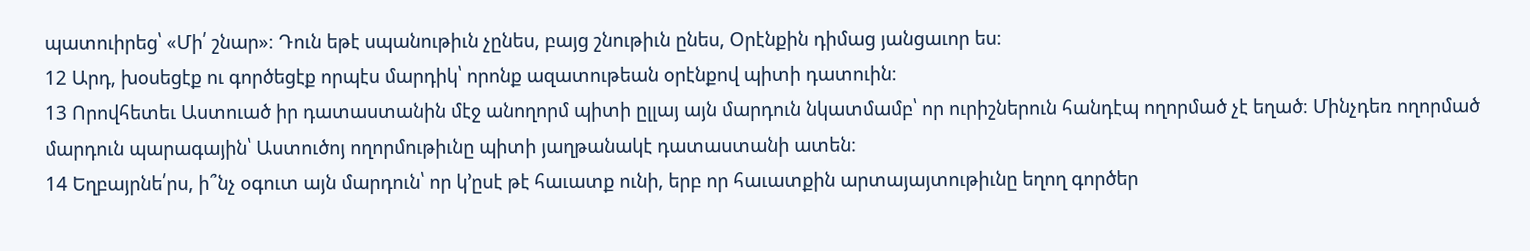պատուիրեց՝ «Մի՛ շնար»։ Դուն եթէ սպանութիւն չընես, բայց շնութիւն ընես, Օրէնքին դիմաց յանցաւոր ես։
12 Արդ, խօսեցէք ու գործեցէք որպէս մարդիկ՝ որոնք ազատութեան օրէնքով պիտի դատուին։
13 Որովհետեւ Աստուած իր դատաստանին մէջ անողորմ պիտի ըլլայ այն մարդուն նկատմամբ՝ որ ուրիշներուն հանդէպ ողորմած չէ եղած։ Մինչդեռ ողորմած մարդուն պարագային՝ Աստուծոյ ողորմութիւնը պիտի յաղթանակէ դատաստանի ատեն։
14 Եղբայրնե՛րս, ի՞նչ օգուտ այն մարդուն՝ որ կ՚ըսէ թէ հաւատք ունի, երբ որ հաւատքին արտայայտութիւնը եղող գործեր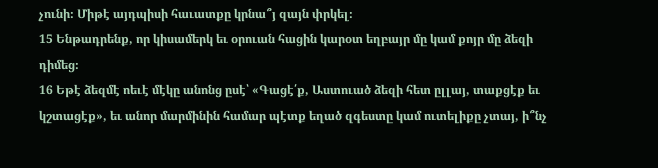չունի։ Միթէ այդպիսի հաւատքը կրնա՞յ զայն փրկել։
15 Ենթադրենք, որ կիսամերկ եւ օրուան հացին կարօտ եղբայր մը կամ քոյր մը ձեզի դիմեց։
16 Եթէ ձեզմէ ոեւէ մէկը անոնց ըսէ՝ «Գացէ՛ք, Աստուած ձեզի հետ ըլլայ, տաքցէք եւ կշտացէք», եւ անոր մարմինին համար պէտք եղած զգեստը կամ ուտելիքը չտայ, ի՞նչ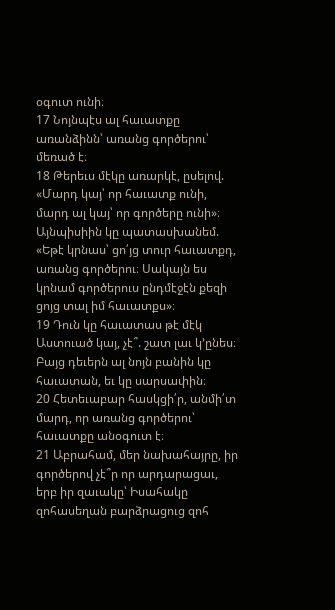օգուտ ունի։
17 Նոյնպէս ալ հաւատքը առանձինն՝ առանց գործերու՝ մեռած է։
18 Թերեւս մէկը առարկէ, ըսելով. «Մարդ կայ՝ որ հաւատք ունի, մարդ ալ կայ՝ որ գործերը ունի»։ Այնպիսիին կը պատասխանեմ. «Եթէ կրնաս՝ ցո՛յց տուր հաւատքդ, առանց գործերու։ Սակայն ես կրնամ գործերուս ընդմէջէն քեզի ցոյց տալ իմ հաւատքս»։
19 Դուն կը հաւատաս թէ մէկ Աստուած կայ, չէ՞. շատ լաւ կ՚ընես։ Բայց դեւերն ալ նոյն բանին կը հաւատան, եւ կը սարսափին։
20 Հետեւաբար հասկցի՛ր, անմի՛տ մարդ, որ առանց գործերու՝ հաւատքը անօգուտ է։
21 Աբրահամ, մեր նախահայրը, իր գործերով չէ՞ր որ արդարացաւ, երբ իր զաւակը՝ Իսահակը զոհասեղան բարձրացուց զոհ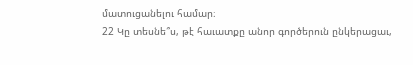մատուցանելու համար։
22 Կը տեսնե՞ս, թէ հաւատքը անոր գործերուն ընկերացաւ,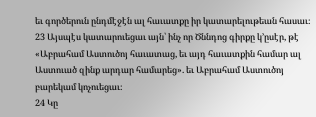եւ գործերուն ընդմէջէն ալ հաւատքը իր կատարելութեան հասաւ։
23 Այսպէս կատարուեցաւ այն՝ ինչ որ Ծննդոց գիրքը կ՚ըսէր, թէ «Աբրահամ Աստուծոյ հաւատաց, եւ այդ հաւատքին համար ալ Աստուած զինք արդար համարեց». եւ Աբրահամ Աստուծոյ բարեկամ կոչուեցաւ։
24 Կը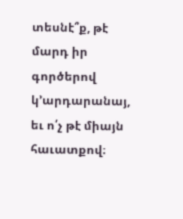տեսնէ՞ք, թէ մարդ իր գործերով կ՚արդարանայ, եւ ո՛չ թէ միայն հաւատքով։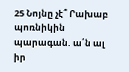25 Նոյնը չէ՞ Րախաբ պոռնիկին պարագան. ա՛ն ալ իր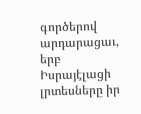գործերով արդարացաւ, երբ Իսրայէլացի լրտեսները իր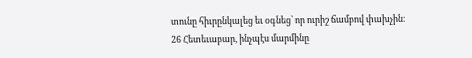տունը հիւրընկալեց եւ օգնեց՝ որ ուրիշ ճամբով փախչին։
26 Հետեւաբար, ինչպէս մարմինը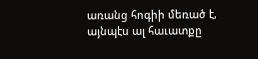առանց հոգիի մեռած է, այնպէս ալ հաւատքը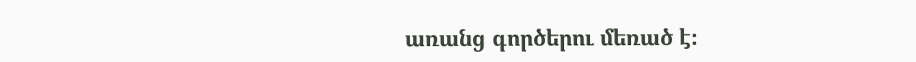առանց գործերու մեռած է։